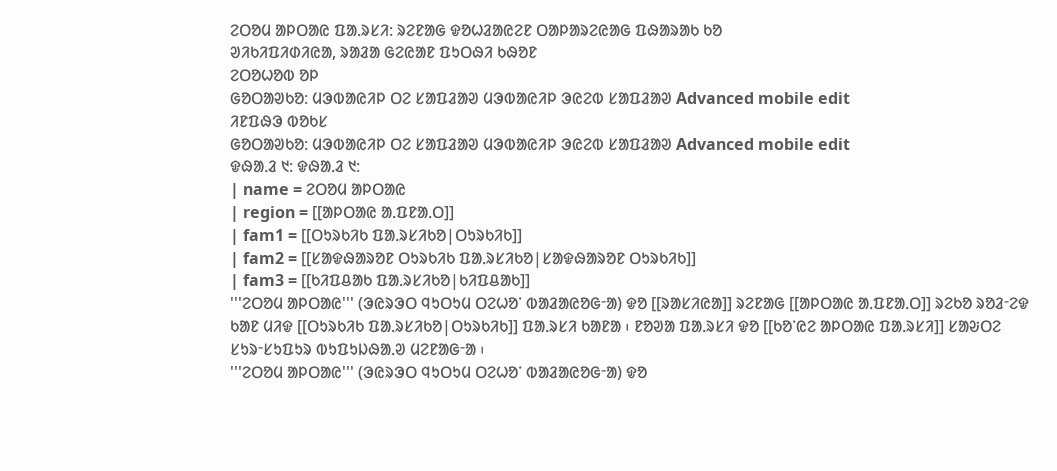ᱮᱛᱚᱢ ᱟᱞᱛᱟᱭ ᱯᱟᱹᱨᱥᱤ: ᱨᱮᱱᱟᱜ ᱫᱚᱦᱲᱟᱭᱮᱱ ᱛᱟᱞᱟᱨᱮᱭᱟᱜ ᱯᱷᱟᱨᱟᱠ ᱠᱚ
ᱣᱤᱠᱤᱯᱤᱰᱤᱭᱟ, ᱨᱟᱲᱟ ᱜᱮᱭᱟᱱ ᱯᱩᱛᱷᱤ ᱠᱷᱚᱱ
ᱮᱛᱚᱦᱚᱵ ᱚᱞ
ᱜᱚᱛᱟᱣᱠᱚ: ᱢᱳᱵᱟᱭᱤᱞ ᱛᱮ ᱥᱟᱯᱲᱟᱣ ᱢᱳᱵᱟᱭᱤᱞ ᱳᱭᱮᱵ ᱥᱟᱯᱲᱟᱣ Advanced mobile edit
ᱤᱱᱯᱷᱳ ᱵᱚᱠᱥ
ᱜᱚᱛᱟᱣᱠᱚ: ᱢᱳᱵᱟᱭᱤᱞ ᱛᱮ ᱥᱟᱯᱲᱟᱣ ᱢᱳᱵᱟᱭᱤᱞ ᱳᱭᱮᱵ ᱥᱟᱯᱲᱟᱣ Advanced mobile edit
ᱫᱷᱟᱹᱲ ᱑: ᱫᱷᱟᱹᱲ ᱑:
| name = ᱮᱛᱚᱢ ᱟᱞᱛᱟᱭ
| region = [[ᱟᱞᱛᱟᱭ ᱟᱹᱯᱱᱟᱹᱛ]]
| fam1 = [[ᱛᱩᱨᱠᱤᱠ ᱯᱟᱹᱨᱥᱤᱠᱚ|ᱛᱩᱨᱠᱤᱠ]]
| fam2 = [[ᱥᱟᱫᱷᱟᱨᱚᱱ ᱛᱩᱨᱠᱤᱠ ᱯᱟᱹᱨᱥᱤᱠᱚ|ᱥᱟᱫᱷᱟᱨᱚᱱ ᱛᱩᱨᱠᱤᱠ]]
| fam3 = [[ᱠᱤᱯᱪᱟᱠ ᱯᱟᱹᱨᱥᱤᱠᱚ|ᱠᱤᱯᱪᱟᱠ]]
'''ᱮᱛᱚᱢ ᱟᱞᱛᱟᱭ''' (ᱳᱭᱨᱳᱛ ᱧᱩᱛᱩᱢ ᱛᱮᱦᱚᱸ ᱵᱟᱲᱟᱭᱚᱜᱼᱟ) ᱫᱚ [[ᱨᱟᱥᱤᱭᱟ]] ᱨᱮᱱᱟᱜ [[ᱟᱞᱛᱟᱭ ᱟᱹᱯᱱᱟᱹᱛ]] ᱨᱮᱠᱚ ᱨᱚᱲᱼᱮᱫ ᱠᱟᱱ ᱢᱤᱫ [[ᱛᱩᱨᱠᱤᱠ ᱯᱟᱹᱨᱥᱤᱠᱚ|ᱛᱩᱨᱠᱤᱠ]] ᱯᱟᱹᱨᱥᱤ ᱠᱟᱱᱟ ᱾ ᱱᱚᱣᱟ ᱯᱟᱹᱨᱥᱤ ᱫᱚ [[ᱠᱚᱸᱭᱮ ᱟᱞᱛᱟᱭ ᱯᱟᱹᱨᱥᱤ]] ᱥᱟᱶᱛᱮ ᱥᱩᱨᱼᱥᱩᱯᱩᱨ ᱵᱩᱯᱩᱡᱷᱟᱹᱣ ᱢᱮᱱᱟᱜᱼᱟ ᱾
'''ᱮᱛᱚᱢ ᱟᱞᱛᱟᱭ''' (ᱳᱭᱨᱳᱛ ᱧᱩᱛᱩᱢ ᱛᱮᱦᱚᱸ ᱵᱟᱲᱟᱭᱚᱜᱼᱟ) ᱫᱚ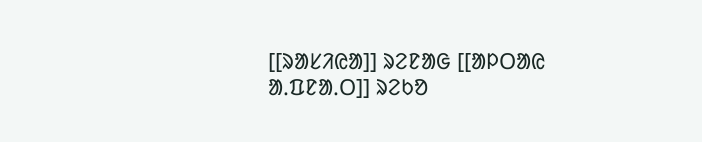[[ᱨᱟᱥᱤᱭᱟ]] ᱨᱮᱱᱟᱜ [[ᱟᱞᱛᱟᱭ ᱟᱹᱯᱱᱟᱹᱛ]] ᱨᱮᱠᱚ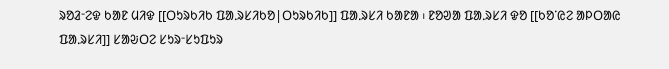ᱨᱚᱲᱼᱮᱫ ᱠᱟᱱ ᱢᱤᱫ [[ᱛᱩᱨᱠᱤᱠ ᱯᱟᱹᱨᱥᱤᱠᱚ|ᱛᱩᱨᱠᱤᱠ]] ᱯᱟᱹᱨᱥᱤ ᱠᱟᱱᱟ ᱾ ᱱᱚᱣᱟ ᱯᱟᱹᱨᱥᱤ ᱫᱚ [[ᱠᱚᱸᱭᱮ ᱟᱞᱛᱟᱭ ᱯᱟᱹᱨᱥᱤ]] ᱥᱟᱶᱛᱮ ᱥᱩᱨᱼᱥᱩᱯᱩᱨ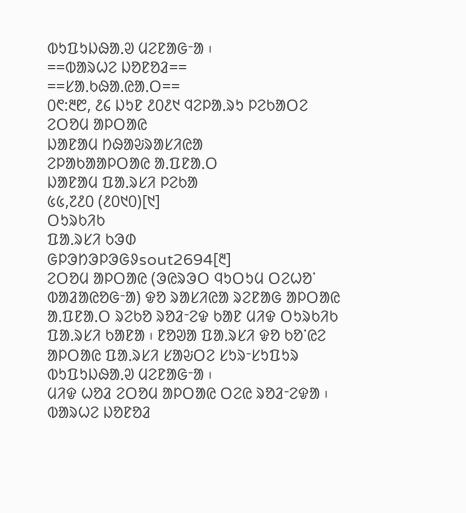ᱵᱩᱯᱩᱡᱷᱟᱹᱣ ᱢᱮᱱᱟᱜᱼᱟ ᱾
==ᱵᱟᱨᱦᱮ ᱡᱚᱱᱚᱲ==
==ᱥᱟᱹᱠᱷᱟᱹᱭᱟᱹᱛ==
᱐᱖:᱓᱘, ᱒᱔ ᱡᱩᱱ ᱒᱐᱒᱑ ᱧᱮᱞᱟᱹᱨᱩ ᱞᱮᱠᱟᱛᱮ
ᱮᱛᱚᱢ ᱟᱞᱛᱟᱭ
ᱡᱟᱱᱟᱢ ᱴᱷᱟᱶᱨᱟᱥᱤᱭᱟ
ᱮᱞᱟᱠᱟᱟᱞᱛᱟᱭ ᱟᱹᱯᱱᱟᱹᱛ
ᱡᱟᱱᱟᱢ ᱯᱟᱹᱨᱥᱤ ᱞᱮᱠᱟ
᱕᱕,᱗᱒᱐ (᱒᱐᱑᱐)[᱑]
ᱛᱩᱨᱠᱤᱠ
ᱯᱟᱹᱨᱥᱤ ᱠᱳᱰ
ᱜᱞᱳᱴᱳᱞᱳᱜᱽsout2694[᱓]
ᱮᱛᱚᱢ ᱟᱞᱛᱟᱭ (ᱳᱭᱨᱳᱛ ᱧᱩᱛᱩᱢ ᱛᱮᱦᱚᱸ ᱵᱟᱲᱟᱭᱚᱜᱼᱟ) ᱫᱚ ᱨᱟᱥᱤᱭᱟ ᱨᱮᱱᱟᱜ ᱟᱞᱛᱟᱭ ᱟᱹᱯᱱᱟᱹᱛ ᱨᱮᱠᱚ ᱨᱚᱲᱼᱮᱫ ᱠᱟᱱ ᱢᱤᱫ ᱛᱩᱨᱠᱤᱠ ᱯᱟᱹᱨᱥᱤ ᱠᱟᱱᱟ ᱾ ᱱᱚᱣᱟ ᱯᱟᱹᱨᱥᱤ ᱫᱚ ᱠᱚᱸᱭᱮ ᱟᱞᱛᱟᱭ ᱯᱟᱹᱨᱥᱤ ᱥᱟᱶᱛᱮ ᱥᱩᱨᱼᱥᱩᱯᱩᱨ ᱵᱩᱯᱩᱡᱷᱟᱹᱣ ᱢᱮᱱᱟᱜᱼᱟ ᱾
ᱢᱤᱫ ᱦᱚᱲ ᱮᱛᱚᱢ ᱟᱞᱛᱟᱭ ᱛᱮᱭ ᱨᱚᱲᱼᱮᱫᱟ ᱾
ᱵᱟᱨᱦᱮ ᱡᱚᱱᱚᱲ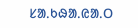ᱥᱟᱹᱠᱷᱟᱹᱭᱟᱹᱛ